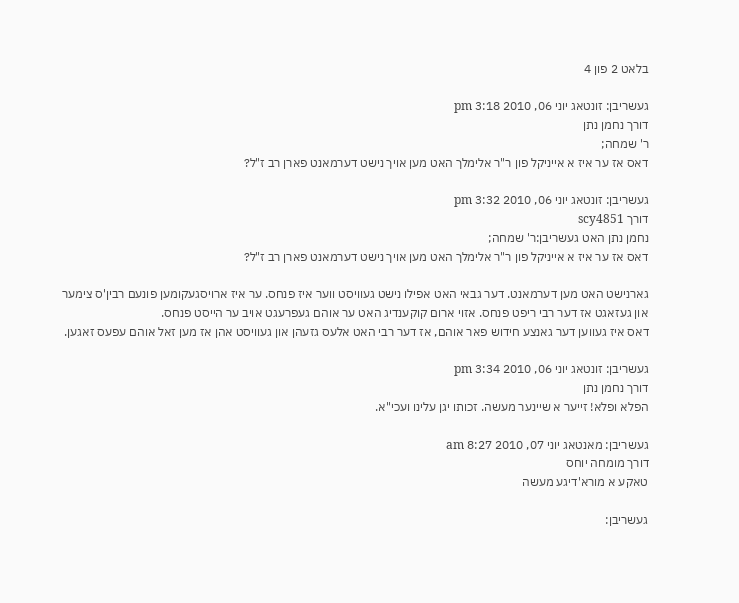בלאט 2 פון 4

געשריבן: זונטאג יוני 06, 2010 3:18 pm
דורך נחמן נתן
ר' שמחה;
דאס אז ער איז א אייניקל פון ר"ר אלימלך האט מען אויך נישט דערמאנט פארן רב ז"ל?

געשריבן: זונטאג יוני 06, 2010 3:32 pm
דורך scy4851
נחמן נתן האט געשריבן:ר' שמחה;
דאס אז ער איז א אייניקל פון ר"ר אלימלך האט מען אויך נישט דערמאנט פארן רב ז"ל?

גארנישט האט מען דערמאנט. דער גבאי האט אפילו נישט געוויסט ווער איז פנחס. ער איז ארויסגעקומען פונעם רבין'ס צימער און געזאגט אז דער רבי ריפט פנחס. אזוי ארום קוקענדיג האט ער אוהם געפרעגט אויב ער הייסט פנחס.
דאס איז געווען דער גאנצע חידוש פאר אוהם, אז דער רבי האט אלעס גזעהן און געוויסט אהן אז מען זאל אוהם עפעס זאגען.

געשריבן: זונטאג יוני 06, 2010 3:34 pm
דורך נחמן נתן
הפלא ופלא! זייער א שיינער מעשה. זכותו יגן עלינו ועכי"א.

געשריבן: מאנטאג יוני 07, 2010 8:27 am
דורך מומחה יוחס
טאקע א מורא'דיגע מעשה

געשריבן: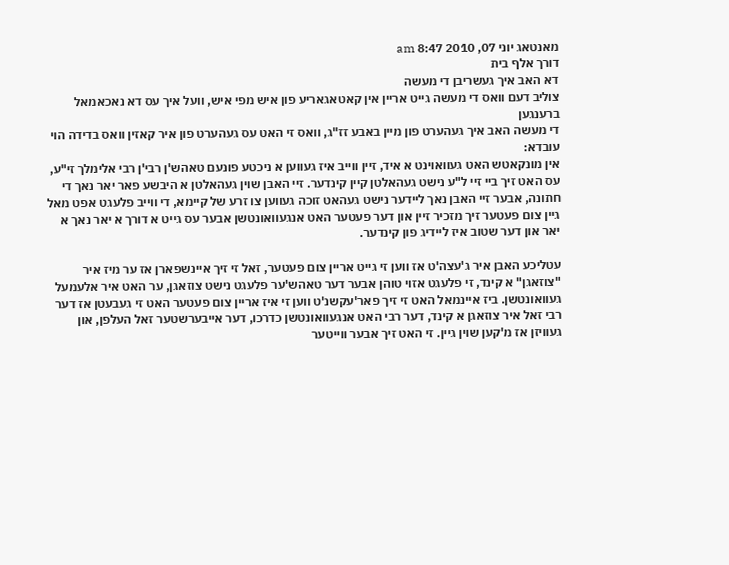מאנטאג יוני 07, 2010 8:47 am
דורך אלף בית
דא האב איך געשריבן די מעשה
צוליב דעם וואס די מעשה גייט אריין אין קאטאגאריע פון איש מפי איש, וועל איך עס דא נאכאמאל ברענגען
די מעשה האב איך געהערט פון מיין באבע זז"ג, וואס זי האט עס געהערט פון איר קאזין וואס בדידה הוי עובדא:
אין מונקאטש האט געוואוינט א איד, זיין ווייב איז געווען א ניכטע פונעם טאהש'ן רבי'ן רבי אלימלך זי"ע, עס האט זיך ביי זיי ל"ע נישט געהאלטן קיין קינדער. זיי האבן שוין געהאלטן א היבשע פאר יאר נאך די חתונה, אבער זיי האבן נאך ליידער נישט געהאט זוכה געווען צו זרע של קיימא, די ווייב פלעגט אפט מאל גיין צום פעטער זיך מזכיר זיין און דער פעטער האט אנגעוואונטשן אבער עס גייט א דורך א יאר נאך א יאר און דער שטוב איז ליידיג פון קינדער.

עטליכע האבן איר ג'עצה'ט אז ווען זי גייט אריין צום פעטער, זאל זי זיך איינשפארן אז ער מיז איר "צוזאגן" א קינד, זי פלעגט אזוי טוהן אבער דער טאהש'ער פלעגט נישט צוזאגן, ער האט איר אלעמעל געוואונטשן. ביז איינמאל האט זי זיך פאר'עקשנ'ט ווען זי איז אריין צום פעטער האט זי געבעטן אז דער רבי זאל איר צוזאגן א קינד, דער רבי האט אנגעוואונטשן כדרכו, דער אייבערשטער זאל העלפן, און געוויזן אז מ'קען שוין גיין. זי האט זיך אבער ווייטער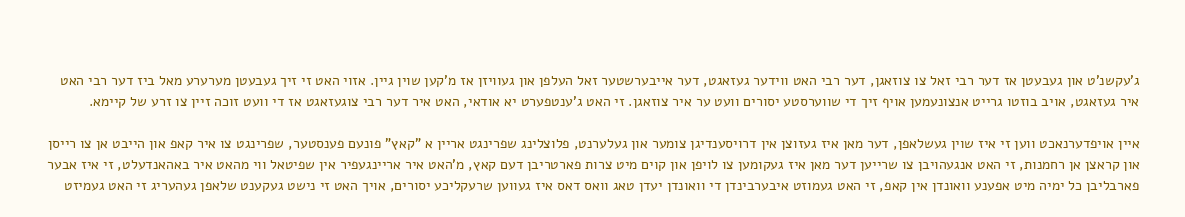ג'עקשנ'ט און געבעטן אז דער רבי זאל צו צוזאגן, דער רבי האט ווידער געזאגט, דער אייבערשטער זאל העלפן און געוויזן אז מ'קען שוין גיין. אזוי האט זי זיך געבעטן מערערע מאל ביז דער רבי האט איר געזאגט, אויב בוזטו גרייט אנצונעמען אויף זיך די שווערסטע יסורים וועט ער איר צוזאגן. זי האט ג'ענטפערט יא אודאי, האט איר דער רבי צוגעזאגט אז די וועט זוכה זיין צו זרע של קיימא.

איין אויפדערנאכט ווען זי איז שוין געשלאפן, דער מאן איז געזוצן אין דרויסענדיגן צומער און געלערנט, פלוצלינג שפרינגט אריין א "קאץ" פונעם פענסטער, שפרינגט צו איר קאפ און הייבט אן צו רייסן און קראצן אן רחמנות, זי האט אנגעהויבן צו שרייען דער מאן איז געקומען צו לויפן און קוים מיט צרות פארטריבן דעם קאץ, מ'האט איר אריינגעפיר אין שפיטאל ווי מהאט איר באהאנדעלט, זי איז אבער פארבליבן כל ימיה מיט אפענע וואונדן אין קאפ, זי האט געמוזט איבערבינדן די וואונדן יעדן טאג וואס דאס איז געווען שרעקליכע יסורים, אויך האט זי נישט געקענט שלאפן געהעריג זי האט געמיזט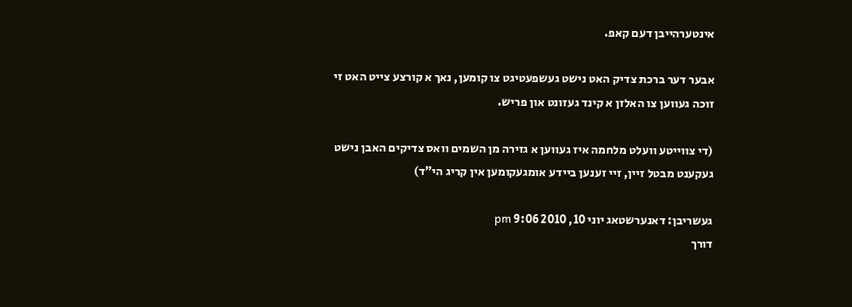אינטערהייבן דעם קאפ.

אבער דער ברכת צדיק האט נישט געשפעטיגט צו קומען, נאך א קורצע צייט האט זי זוכה געווען צו האלזן א קינד געזונט און פריש.

(די צווייטע וועלט מלחמה איז געווען א גזירה מן השמים וואס צדיקים האבן נישט געקענט מבטל זיין, זיי זענען ביידע אומגעקומען אין קריג הי"ד)

געשריבן: דאנערשטאג יוני 10, 2010 9:06 pm
דורך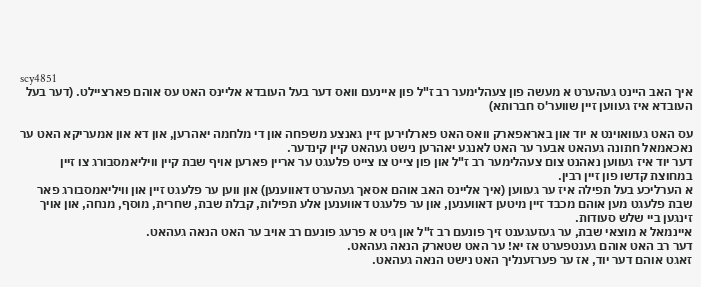scy4851
איך האב היינט געהערט א מעשה פון צעהלימער רב ז"ל פון איינעם וואס דער בעל העובדא אליינס האט עס אוהם פארציילט. (דער בעל העובדא איז געווען זיין שווער'ס חברותא)

עס האט געוואוינט א יוד און באראפארק וואס האט פארלוירען זיין גאנצע משפחה און די מלחמה יאהרען, און דא און אמעריקא האט ער נאכאמאל חתונה געהאט אבער ער האט לאנגע יאהרען נישט געהאט קיין קינדער.
דער יוד איז געווען נאהנט צום צעהלימער רב ז"ל און פון צייט צו צייט פלעגט ער אריין פארען אויף שבת קיין וויליאמסבורג צו זיין במחוצת קדשו פון זיין רבין.
א הערליכע בעל תפילה איז ער געווען (איך אליינס האב אוהם אסאך געהערט דאווענען) און ווען ער פלעגט זיין און וויליאמסבורג פאר שבת פלעגט מען אוהם מכבד זיין מיטען דאווענען, און ער פלעגט דאווענען אלע תפילות, קבלת שבת, שחרית, מוסף, מנחה, און אויך זינגען ביי שלש סעודות.
איינמאל א מוצאי שבת, ער געזעגענט זיך פונעם רב ז"ל און גיט א פרעג פונעם רב אויב ער האט הנאה געהאט.
דער רב האט אוהם גענטפערט אז יא! ער האט שטארק הנאה געהאט.
זאגט אוהם דער יוד, אז ער פערזענליך האט נישט הנאה געהאט.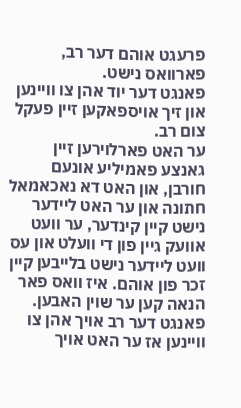פרעגט אוהם דער רב, פארוואס נישט.
פאנגט דער יוד אהן צו וויינען און זיך אויספאקען זיין פעקל צום רב.
ער האט פארלוירען זיין גאנצע פאמיליע אונעם חורבן, און האט דא נאכאמאל חתונה און ער האט ליידער נישט קיין קינדער, ער וועט אוועק גיין פון די וועלט און עס וועט ליידער נישט בלייבען קיין זכר פון אוהם. איז וואס פאר הנאה קען ער שוין האבען.
פאנגט דער רב אויך אהן צו וויינען אז ער האט אויך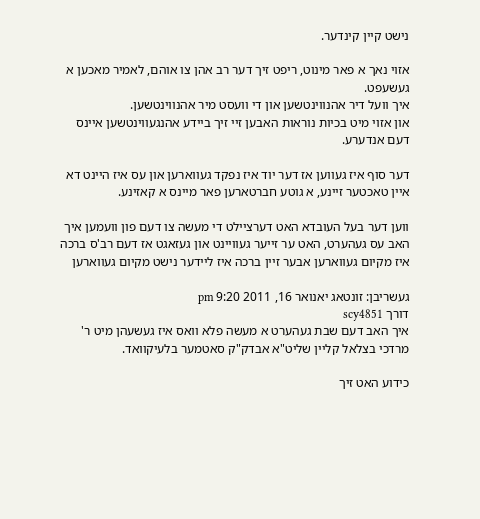נישט קיין קינדער.

אזוי נאך א פאר מינוט, ריפט זיך דער רב אהן צו אוהם, לאמיר מאכען א געשעפט.
איך וועל דיר אהנווינטשען און די וועסט מיר אהנווינטשען.
און אזוי מיט בכיות נוראות האבען זיי זיך ביידע אהנגעווינטשען איינס דעם אנדערע.

דער סוף איז געווען אז דער יוד איז נפקד געווארען און עס איז היינט דא איין טאכטער זיינע, א גוטע חברטארען פאר מיינס א קאזינע.

ווען דער בעל העובדא האט דערציילט די מעשה צו דעם פון וועמען איך האב עס געהערט, האט ער זייער געוויינט און געזאגט אז דעם רב'ס ברכה איז מקיום געווארען אבער זיין ברכה איז ליידער נישט מקיום געווארען

געשריבן: זונטאג יאנואר 16, 2011 9:20 pm
דורך scy4851
איך האב דעם שבת געהערט א מעשה פלא וואס איז געשעהן מיט ר' מרדכי בצלאל קליין שליט"א אבדק"ק סאטמער בלעיקוואד.

כידוע האט זיך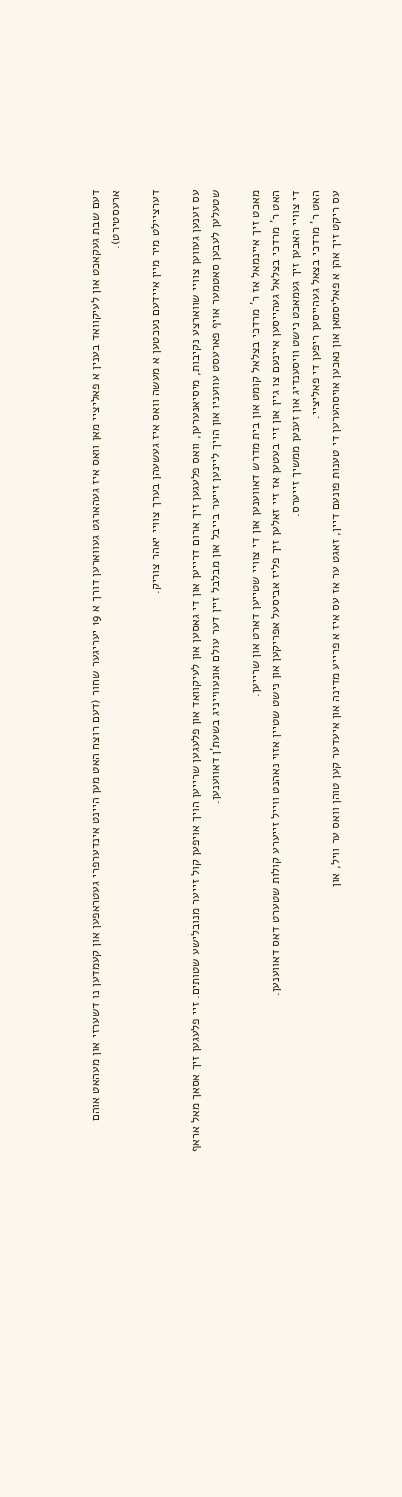דעם שבת געקאכט און לעיקוואד בענין א פאליציי מאן וואס איז געהארגט געווארען דורך א 19 יעריגער שחור (דעם רוצח האט מען היינט אינדערפרי געטראפען און קעמדען נו דשערזי און מעהאט אוהם ארעסטירט).

דערציילט מיר מיין איידעם נעכטען א מעשה וואס איז געשעהן בערך צוויי יאהר צוריק.

עס זענען געווען צוויי שווארצע נקיבות, מיסיאנערען, וואס פלעגען זיך ארום דרייען און די גאסען און לעיקוואד און פלעגען שרייען הויך אויפען קול זייער מנובלישע שטותים. זיי פלעגען זיך אסאך מאל אראף שטעלען לעבען סאטמער אויף פארעסט עוועניו און הויך ליינען זייער בייבל און מבלבל זיין דער עולם אונעווייניג בשעת'ן דאווענען.

מאכט זיך איינמאל אז ר' מרדכי בצלאל קומט און בית מדרש דאווענען און די צוויי שטייען דארט און שרייען.
האט ר' מרדכי בצלאל געהייסען איינעם צו גיין און זיי בעטען אז זיי זאלען זיך פליז אביסעל אפריקען און נישט שטיין אזוי נאהנט ווייל זייערע קולות שטערט דאס דאווענען.
די צוויי האבען זיך געמאכט נישט וויסענדיג און זענען ממשיך זייערס.
האט ר' מרדכי בצאל געהייסען ריפען די פאליציי.
עס ריקט זיך אהן א פאליסמאן און נאכען אויסהערען די טענות פונעם דיין, זאגט ער אז עס איז א פרייע מדינה און איעדער קען טוהן וואס ער וויל, און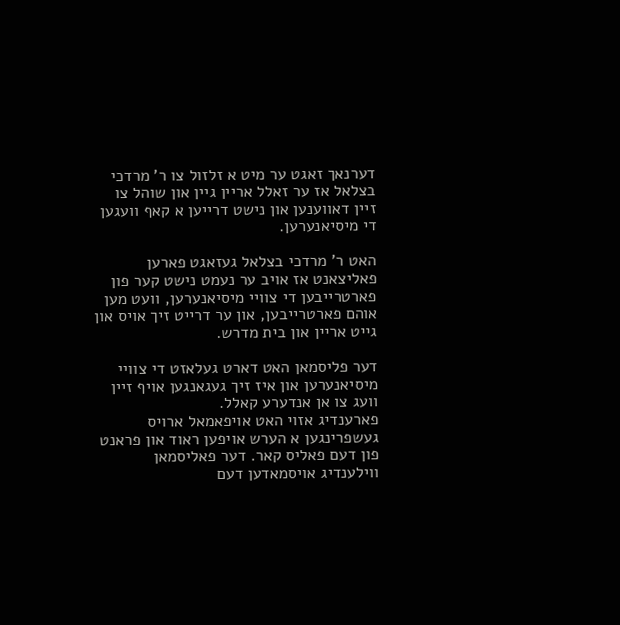דערנאך זאגט ער מיט א זלזול צו ר' מרדכי בצלאל אז ער זאלל אריין גיין און שוהל צו זיין דאווענען און נישט דרייען א קאף וועגען די מיסיאנערען.

האט ר' מרדכי בצלאל געזאגט פארען פאליצאנט אז אויב ער נעמט נישט קער פון פארטרייבען די צוויי מיסיאנערען, וועט מען אוהם פארטרייבען, און ער דרייט זיך אויס און גייט אריין און בית מדרש.

דער פליסמאן האט דארט געלאזט די צוויי מיסיאנערען און איז זיך געגאנגען אויף זיין וועג צו אן אנדערע קאלל.
פארענדיג אזוי האט אויפאמאל ארויס געשפרינגען א הערש אויפען ראוד און פראנט פון דעם פאליס קאר. דער פאליסמאן ווילענדיג אויסמאדען דעם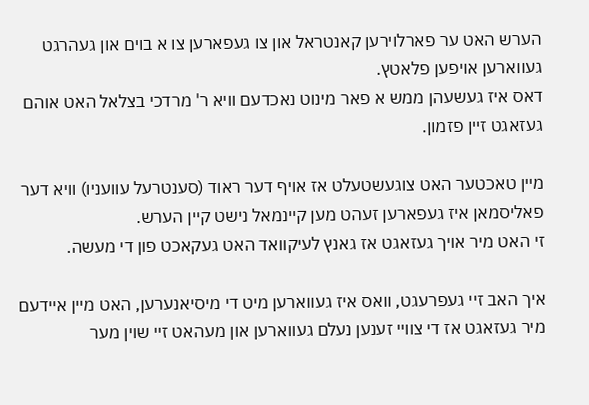הערש האט ער פארלוירען קאנטראל און צו געפארען צו א בוים און געהרגט געווארען אויפען פלאטץ.
דאס איז געשעהן ממש א פאר מינוט נאכדעם וויא ר' מרדכי בצלאל האט אוהם געזאגט זיין פזמון.

מיין טאכטער האט צוגעשטעלט אז אויף דער ראוד (סענטרעל עוועניו) וויא דער פאליסמאן איז געפארען זעהט מען קיינמאל נישט קיין הערש.
זי האט מיר אויך געזאגט אז גאנץ לעיקוואד האט געקאכט פון די מעשה.

איך האב זיי געפרעגט, וואס איז געווארען מיט די מיסיאנערען, האט מיין איידעם מיר געזאגט אז די צוויי זענען נעלם געווארען און מעהאט זיי שוין מער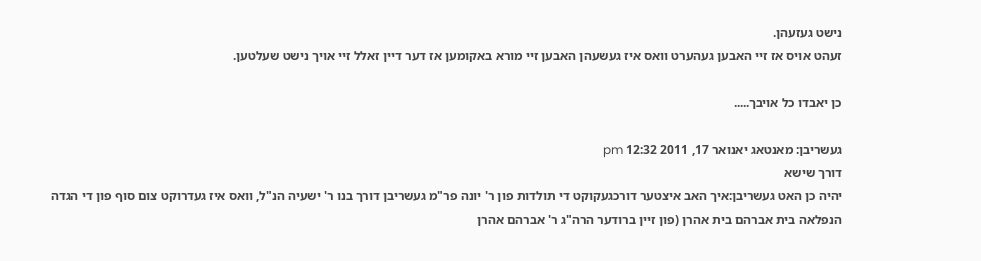נישט געזעהן.
זעהט אויס אז זיי האבען געהערט וואס איז געשעהן האבען זיי מורא באקומען אז דער דיין זאלל זיי אויך נישט שעלטען.

כן יאבדו כל אויבך.....

געשריבן: מאנטאג יאנואר 17, 2011 12:32 pm
דורך שישא
יהיה כן האט געשריבן:איך האב איצטער דורכגעקוקט די תולדות פון ר' יונה פר"מ געשריבן דורך בנו ר' ישעיה הנ"ל, וואס איז געדרוקט צום סוף פון די הגדה הנפלאה בית אברהם בית אהרן (פון זיין ברודער הרה"ג ר' אברהם אהרן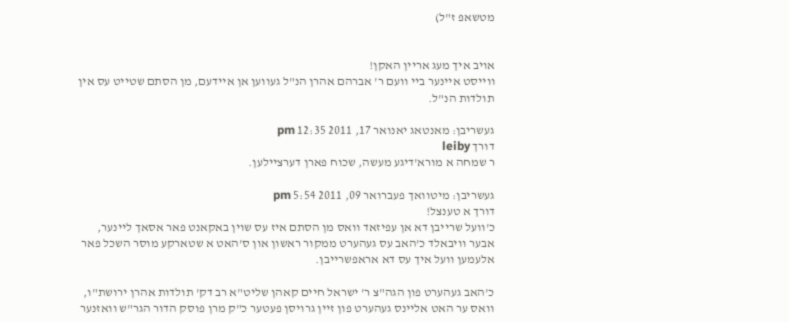מטשאפ ז"ל)


אויב איך מעג אריין האקן!
ווייסט איינער ביי וועם ר' אברהם אהרן הנ"ל געווען אן איידעם, מן הסתם שטייט עס אין תולדות הנ"ל.

געשריבן: מאנטאג יאנואר 17, 2011 12:35 pm
דורך leiby
ר שמחה א מורא'דיגע מעשה, שכוח פארן דערציילען.

געשריבן: מיטוואך פעברואר 09, 2011 5:54 pm
דורך א טענצל!
כ'וועל שרייבן דא אן עפיזאד וואס מן הסתם איז עס שוין באקאנט פאר אסאך ליינער, אבער וויבאלד כ'האב עס געהערט ממקור ראשון און ס'האט א שטארקע מוסר השכל פאר אלעמען וועל איך עס דא אראפשרייבן.

כ'האב געהערט פון הגה"צ ר' ישראל חיים קאהן שליט"א רב דק' תולדות אהרן ירושת"ו, וואס ער האט אליינס געהערט פון זיין גרויסן פעטער כ"ק מרן פוסק הדור הגר"ש וואזנער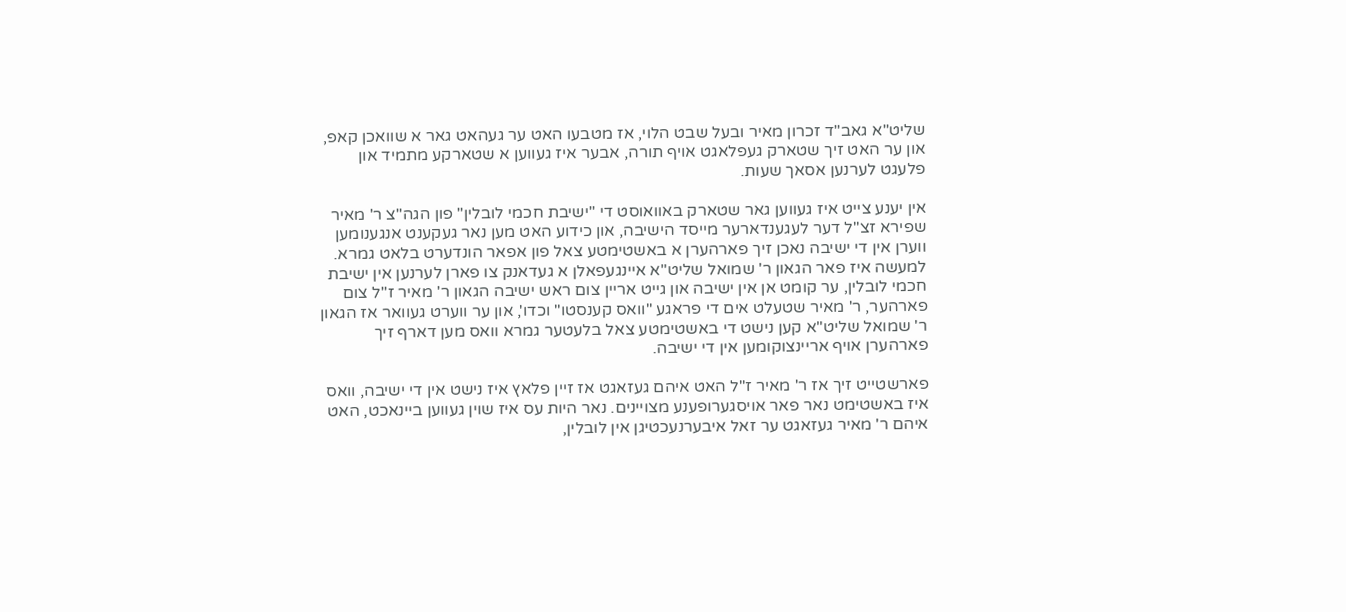שליט"א גאב"ד זכרון מאיר ובעל שבט הלוי, אז מטבעו האט ער געהאט גאר א שוואכן קאפ, און ער האט זיך שטארק געפלאגט אויף תורה, אבער איז געווען א שטארקע מתמיד און פלעגט לערנען אסאך שעות.

אין יענע צייט איז געווען גאר שטארק באוואוסט די "ישיבת חכמי לובלין" פון הגה"צ ר' מאיר שפירא זצ"ל דער לעגענדארער מייסד הישיבה, און כידוע האט מען נאר געקענט אנגענומען ווערן אין די ישיבה נאכן זיך פארהערן א באשטימטע צאל פון אפאר הונדערט בלאט גמרא. למעשה איז פאר הגאון ר' שמואל שליט"א איינגעפאלן א געדאנק צו פארן לערנען אין ישיבת חכמי לובלין, ער קומט אן אין ישיבה און גייט אריין צום ראש ישיבה הגאון ר' מאיר ז"ל צום פארהער, ר' מאיר שטעלט אים די פראגע "וואס קענסטו" וכדו', און ער ווערט געוואר אז הגאון ר' שמואל שליט"א קען נישט די באשטימטע צאל בלעטער גמרא וואס מען דארף זיך פארהערן אויף אריינצוקומען אין די ישיבה.

פארשטייט זיך אז ר' מאיר ז"ל האט איהם געזאגט אז זיין פלאץ איז נישט אין די ישיבה, וואס איז באשטימט נאר פאר אויסגערופענע מצויינים. נאר היות עס איז שוין געווען ביינאכט, האט איהם ר' מאיר געזאגט ער זאל איבערנעכטיגן אין לובלין,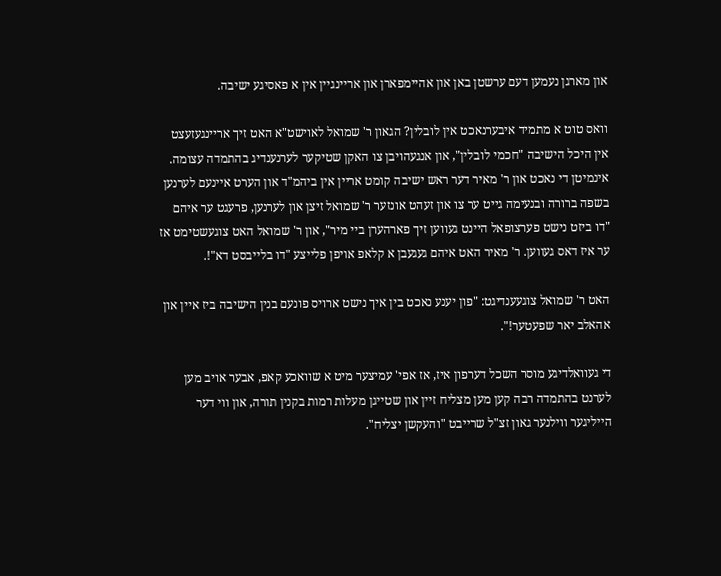און מארגן נעמען דעם ערשטן באן און אהיימפארן און אריינגיין אין א פאסיגע ישיבה.

וואס טוט א מתמיד איבערנאכט אין לובלין? הגאון ר' שמואל לאוישט"א האט זיך אריינגעזעצט אין היכל הישיבה "חכמי לובלין", און אנגעהויבן צו האקן שטיקער לערנענדיג בהתמדה עצומה. אינמיטן די נאכט און ר' מאיר דער ראש ישיבה קומט אריין אין ביהמ"ד און הערט איינעם לערנען בשפה ברורה ובנעימה גייט ער צו און זעהט אונזער ר' שמואל זיצן און לערנען, פרעגט ער איהם "דו ביזט נישט פערצופאל היינט געווען זיך פארהערן ביי מיר", און ר' שמואל האט צוגעשטימט אז ער איז דאס געווען. ר' מאיר האט איהם געגעבן א קלאפ אויפן פלייצע "דו בלייבסט דא"!.

האט ר' שמואל צוגעענדיגט: "פון יענע נאכט בין איך נישט ארויס פונעם בנין הישיבה ביז איין און אהאלב יאר שפעטער!".

די געוואלדיגע מוסר השכל דערפון איז, אז אפי' עמיצער מיט א שוואכע קאפ, אבער אויב מען לערנט בהתמדה רבה קען מען מצליח זיין און שטייגן מעלות רמות בקנין תורה, און ווי דער הייליגער ווילנער גאון זצ"ל שרייבט "והעקשן יצליח".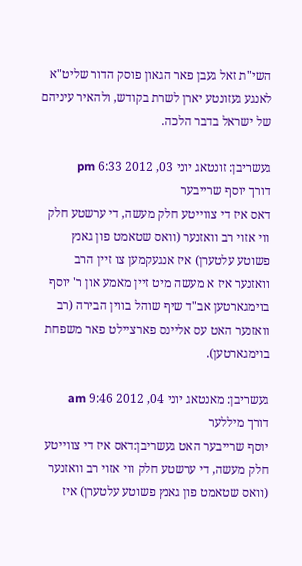השי"ת זאל געבן פאר הגאון פוסק הדור שליט"א לאנגע געזונטע יארן לשרת בקודש, ולהאיר עיניהם של ישראל בדבר הלכה.

געשריבן: זונטאג יוני 03, 2012 6:33 pm
דורך יוסף שרייבער
דאס איז די צווייטע חלק מעשה, די ערשטע חלק ווי אזוי רב וואזנער (וואס שטאמט פון גאנץ פשוטע עלטערן) איז אנגעקמען צו זיין הרב וואזנער איז א מעשה מיט זיין מאמע און ר' יוסף בוימגארטען אב"ד שיף שוהל בווין הבירה (רב וואזנער האט עס אליינס פארציילט פאר משפחת בוימגארטען).

געשריבן: מאנטאג יוני 04, 2012 9:46 am
דורך מיללער
יוסף שרייבער האט געשריבן:דאס איז די צווייטע חלק מעשה, די ערשטע חלק ווי אזוי רב וואזנער (וואס שטאמט פון גאנץ פשוטע עלטערן) איז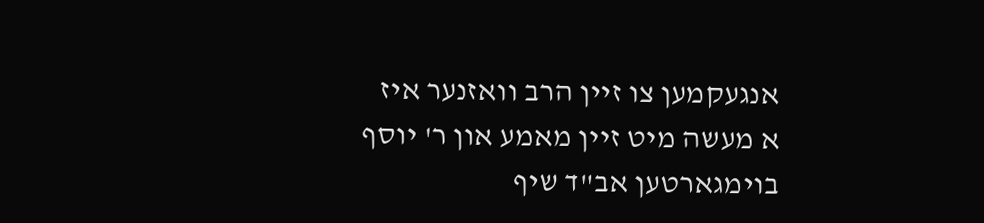אנגעקמען צו זיין הרב וואזנער איז א מעשה מיט זיין מאמע און ר' יוסף בוימגארטען אב"ד שיף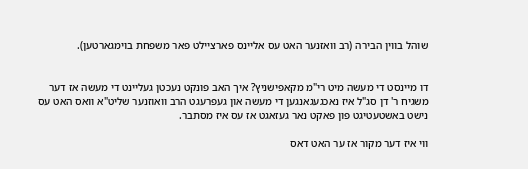שוהל בווין הבירה (רב וואזנער האט עס אליינס פארציילט פאר משפחת בוימגארטען).


דו מיינסט די מעשה מיט רי"מ מקאפישניץ? איך האב פונקט נעכטן געליינט די מעשה אז דער משגיח ר' דן סג"ל איז נאכגעגאנגען די מעשה און געפרעגט הרב וואוזנער שליט"א וואס האט עס נישט באשטעטיגט פון פאקט נאר געזאגט אז עס איז מסתבר.

ווי איז דער מקור אז ער האט דאס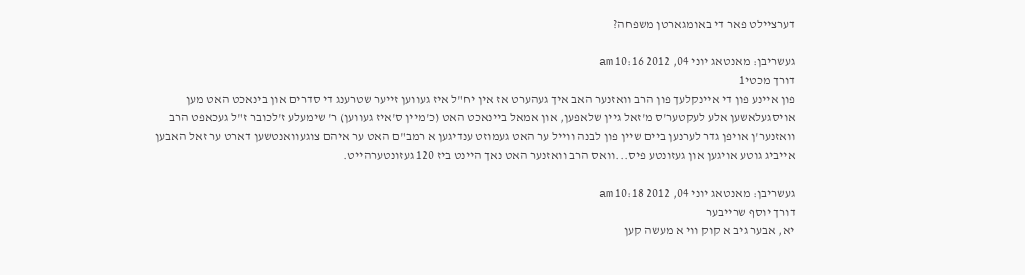דערציילט פאר די באומגארטן משפחה?

געשריבן: מאנטאג יוני 04, 2012 10:16 am
דורך מכטי1
פון איינע פון די איינקלעך פון הרב וואזנער האב איך געהערט אז אין יח"ל איז געווען זייער שטרענג די סדרים און בינאכט האט מען אויסגעלאשען אלע לעקטער'ס מ'זאל גיין שלאפען, און אמאל ביינאכט האט (כ'מיין ס'איז געווען) ר' שימעלע ז'לכובר ז"ל געכאפט הרב וואזנער'ן אויפן גדר לערנען ביים שיין פון לבנה ווייל ער האט געמוזט ענדיגען א רמב"ם האט ער איהם צוגעוואנטשען דארט ער זאל האבען אייביג גוטע אויגען און געזונטע פיס...וואס הרב וואזנער האט נאך היינט ביז 120 געזונטערהייט.

געשריבן: מאנטאג יוני 04, 2012 10:18 am
דורך יוסף שרייבער
יא, אבער גיב א קוק ווי א מעשה קען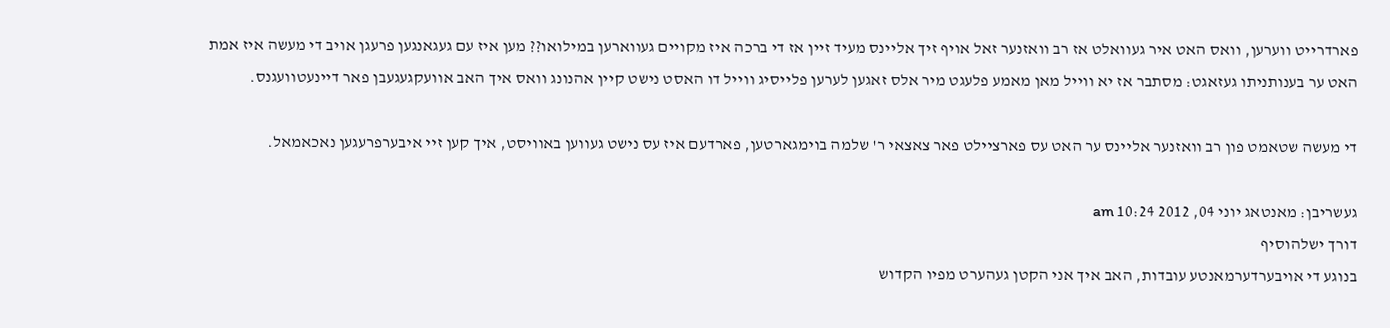פארדרייט ווערען, וואס האט איר געוואלט אז רב וואזנער זאל אויף זיך אליינס מעיד זיין אז די ברכה איז מקויים געווארען במילואו?? מען איז עם געגאנגען פרעגן אויב די מעשה איז אמת האט ער בענותניתו געזאגט: מסתבר אז יא ווייל מאן מאמע פלעגט מיר אלס זאגען לערען פלייסיג ווייל דו האסט נישט קיין אהנונג וואס איך האב אוועקגעגעבן פאר דיינעטוועגנס.

די מעשה שטאמט פון רב וואזנער אליינס ער האט עס פארציילט פאר צאצאי ר' שלמה בוימגארטען, פארדעם איז עס נישט געווען באוויסט, איך קען זיי איבערפרעגען נאכאמאל.

געשריבן: מאנטאג יוני 04, 2012 10:24 am
דורך ישלהוסיף
בנוגע די אויבערדערמאנטע עובדות, האב איך אני הקטן געהערט מפיו הקדוש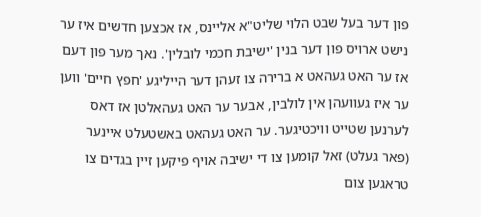פון דער בעל שבט הלוי שליט"א אליינס, אז אכצען חדשים איז ער נישט ארויס פון דער בנין 'ישיבת חכמי לובלין'. נאך מער פון דעם אז ער האט געהאט א ברירה צו זעהן דער הייליגע 'חפץ חיים' ווען ער איז געוועהן אין לולבין, אבער ער האט געהאלטן אז דאס לערנען שטייט וויכטיגער. ער האט געהאט באשטעלט איינער (פאר געלט) זאל קומען צו די ישיבה אויף פיקען זיין בגדים צו טראגען צום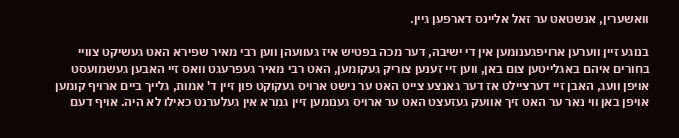וואשערין, אנשטאט ער זאל אליינס דארפען גיין.

בנוגע זיין ווערען ארויפגענומען אין די ישיבה, דער מכה בפטיש איז געוועהן ווען רבי מאיר שפירא האט געשיקט צוויי בחורים איהם באגלייטען צום באן, ווען זיי זענען צוריק געקומען, האט רבי מאיר געפרעגט וואס זיי האבען געשמועסט אויפן וועג, האבן זיי דערציילט אז דער גאנצע צייט האט ער נישט ארויס געקוקט פון זיין ד' אמות, גלייך ביים ארויף קומען אויפן באן ווי נאר ער האט זיך אוועק געזעצט האט ער ארויס גענומען זיין גמרא אין געלערנט כאילו לא היה. אויף דעם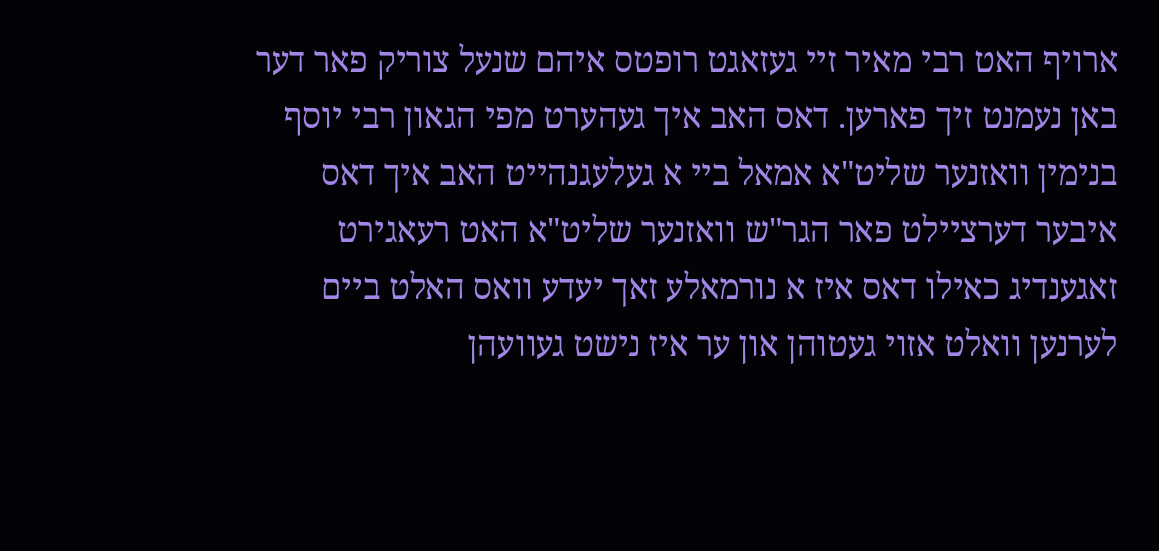ארויף האט רבי מאיר זיי געזאגט רופטס איהם שנעל צוריק פאר דער באן נעמנט זיך פארען. דאס האב איך געהערט מפי הגאון רבי יוסף בנימין וואזנער שליט"א אמאל ביי א געלעגנהייט האב איך דאס איבער דערציילט פאר הגר"ש וואזנער שליט"א האט רעאגירט זאגענדיג כאילו דאס איז א נורמאלע זאך יעדע וואס האלט ביים לערנען וואלט אזוי געטוהן און ער איז נישט געוועהן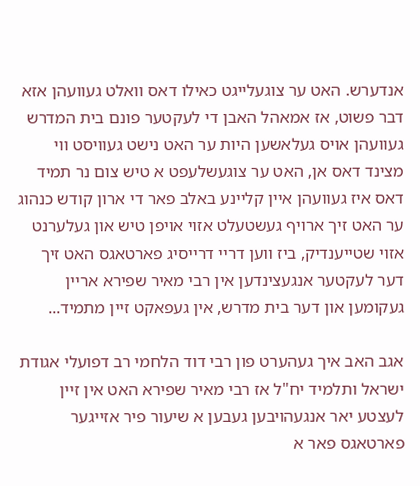אנדערש. האט ער צוגעלייגט כאילו דאס וואלט געוועהן אזא דבר פשוט, אז אמאהל האבן די לעקטער פונם בית המדרש געוועהן אויס געלאשען היות ער האט נישט געוויסט ווי מצינד דאס אן, האט ער צוגעשלעפט א טיש צום נר תמיד דאס איז געוועהן איין קליינע באלב פאר די ארון קודש כנהוג ער האט זיך ארויף געשטעלט אזוי אויפן טיש און געלערנט אזוי שטייענדיק, ביז ווען דריי דרייסיג פארטאגס האט זיך דער לעקטער אנגעצינדען אין רבי מאיר שפירא אריין געקומען און דער בית מדרש, אין געפאקט זיין מתמיד...

אגב האב איך געהערט פון רבי דוד הלחמי רב דפועלי אגודת ישראל ותלמיד יח"ל אז רבי מאיר שפירא האט אין זיין לעצטע יאר אנגעהויבען געבען א שיעור פיר אזייגער פארטאגס פאר א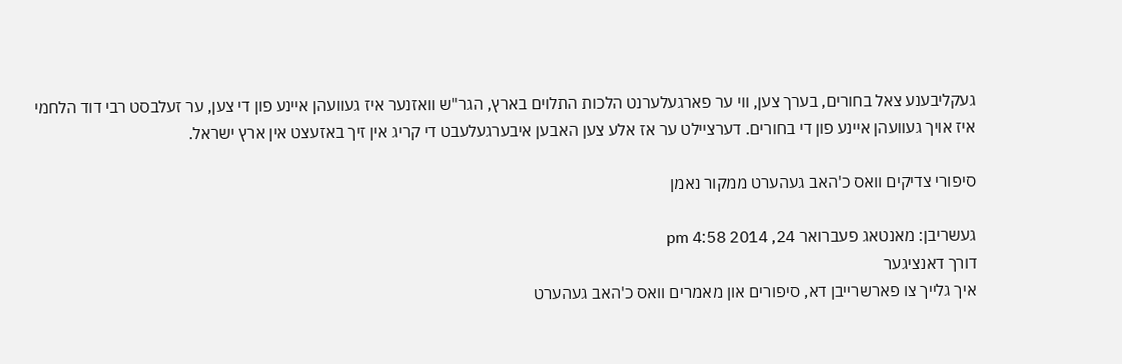געקליבענע צאל בחורים, בערך צען, ווי ער פארגעלערנט הלכות התלוים בארץ, הגר"ש וואזנער איז געוועהן איינע פון די צען, ער זעלבסט רבי דוד הלחמי איז אויך געוועהן איינע פון די בחורים. דערציילט ער אז אלע צען האבען איבערגעלעבט די קריג אין זיך באזעצט אין ארץ ישראל.

סיפורי צדיקים וואס כ'האב געהערט ממקור נאמן

געשריבן: מאנטאג פעברואר 24, 2014 4:58 pm
דורך דאנציגער
איך גלייך צו פארשרייבן דא, סיפורים און מאמרים וואס כ'האב געהערט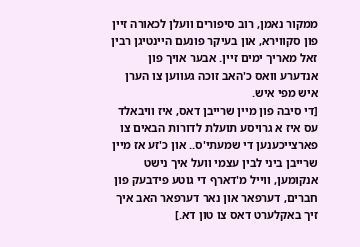ממקור נאמן, רוב סיפורים וועלן לכאורה זיין פון סקווירא, און בעיקר פונעם היינטיגן רבין זאל מאריך ימים זיין. אבער אויך פון אנדערע וואס כ'האב זוכה געווען צו הערן איש מפי איש.
[די סיבה פון מיין שרייבן דאס, איז וויבאלד עס איז א גרויסע תועלת לדורות הבאים צו פארצייכענען די שמעתי'ס.. און כ'זע אז מיין שרייבן ביני לבין עצמי וועל איך נישט אנקומען, ווייל מ'דארף די גוטע פידבעק פון חברים, דערפאר און נאר דערפאר האב איך זיך באקלערט דאס צו טון דא.]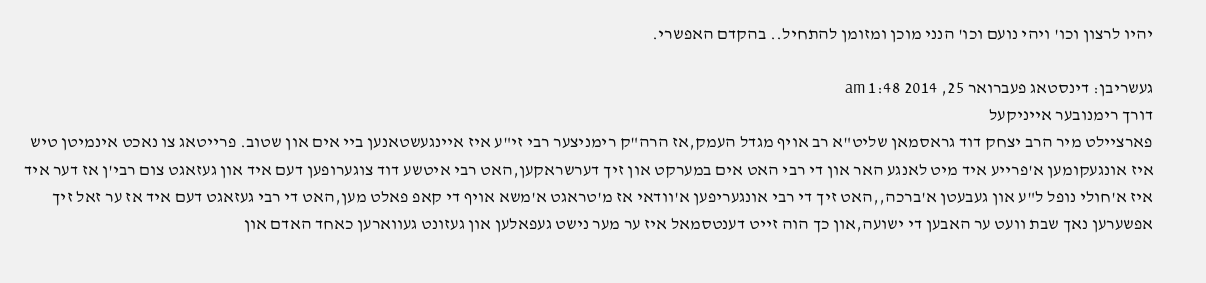יהיו לרצון וכו' ויהי נועם וכו' הנני מוכן ומזומן להתחיל.. בהקדם האפשרי.

געשריבן: דינסטאג פעברואר 25, 2014 1:48 am
דורך רימנובער אייניקעל
פארציילט מיר הרב יצחק דוד גראסמאן שליט"א רב אויף מגדל העמק,אז הרה"ק רימניצער רבי זי"ע איז איינגעשטאנען ביי אים און שטוב. פרייטאג צו נאכט אינמיטן טיש איז אונגעקומען א'פרייע איד מיט לאנגע האר און די רבי האט אים במערקט און זיך דערשראקען,האט רבי איטשע דוד צוגערופען דעם איד און געזאגט צום רבי'ן אז דער איד איז א'חולי נופל ל"ע און געבעטן א'ברכה,,האט זיך די רבי אונגעריפען א'וודאי אז מ'טראגט א'משא אויף די קאפ פאלט מען,האט די רבי געזאגט דעם איד אז ער זאל זיך אפשערען נאך שבת וועט ער האבען די ישועה,און כך הוה זייט דענטסמאל איז ער מער נישט געפאלען און געזונט געווארען כאחד האדם און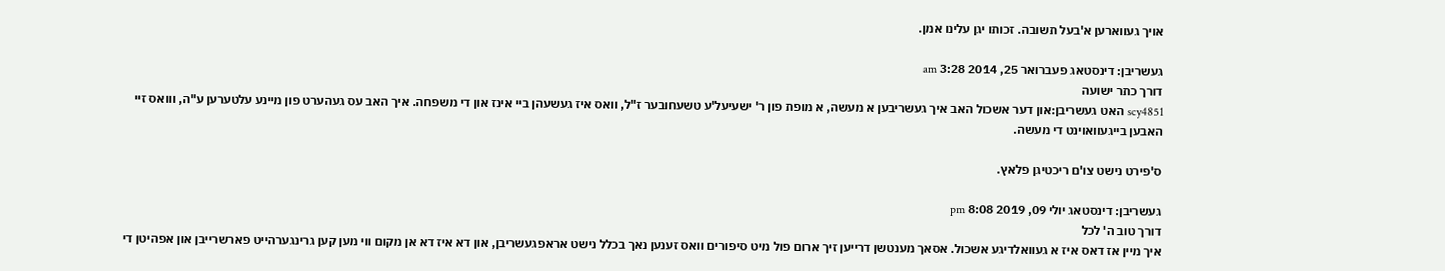אויך געווארען א'בעל תשובה. זכותו יגן עלינו אמן.

געשריבן: דינסטאג פעברואר 25, 2014 3:28 am
דורך כתר ישועה
scy4851 האט געשריבן:און דער אשכול האב איך געשריבען א מעשה, א מופת פון ר' ישעיעל'ע טשעחובער ז"ל, וואס איז געשעהן ביי אינז און די משפחה. איך האב עס געהערט פון מיינע עלטערען ע"ה, ווואס זיי האבען בייגעוואוינט די מעשה.

ס'פירט נישט צו'ם ריכטיגן פלאץ.

געשריבן: דינסטאג יולי 09, 2019 8:08 pm
דורך טוב ה' לכל
איך מיין אז דאס איז א געוואלדיגע אשכול. אסאך מענטשן דרייען זיך ארום פול מיט סיפורים וואס זענען נאך בכלל נישט אראפגעשריבן, און דא איז דא אן מקום ווי מען קען גרינגערהייט פארשרייבן און אפהיטן די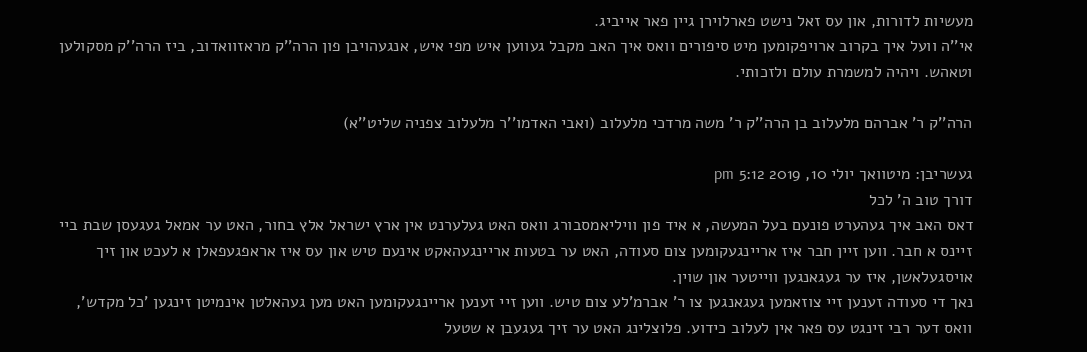מעשיות לדורות, און עס זאל נישט פארלוירן גיין פאר אייביג.
אי''ה וועל איך בקרוב ארויפקומען מיט סיפורים וואס איך האב מקבל געווען איש מפי איש, אנגעהויבן פון הרה''ק מראזוואדוב, ביז הרה''ק מסקולען וטאהש. ויהיה למשמרת עולם ולזכותי.

הרה''ק ר' אברהם מלעלוב בן הרה''ק ר' משה מרדכי מלעלוב (ואבי האדמו''ר מלעלוב צפניה שליט''א)

געשריבן: מיטוואך יולי 10, 2019 5:12 pm
דורך טוב ה' לכל
דאס האב איך געהערט פונעם בעל המעשה, א איד פון וויליאמסבורג וואס האט געלערנט אין ארץ ישראל אלץ בחור, האט ער אמאל געגעסן שבת ביי זיינס א חבר. ווען זיין חבר איז אריינגעקומען צום סעודה, האט ער בטעות אריינגעהאקט אינעם טיש און עס איז אראפגעפאלן א לעכט און זיך אויסגעלאשן, איז ער געגאנגען ווייטער און שוין.
נאך די סעודה זענען זיי צוזאמען געגאנגען צו ר' אברמ'לע צום טיש. ווען זיי זענען אריינגעקומען האט מען געהאלטן אינמיטן זינגען 'כל מקדש', וואס דער רבי זינגט עס פאר אין לעלוב כידוע. פלוצלינג האט ער זיך געגעבן א שטעל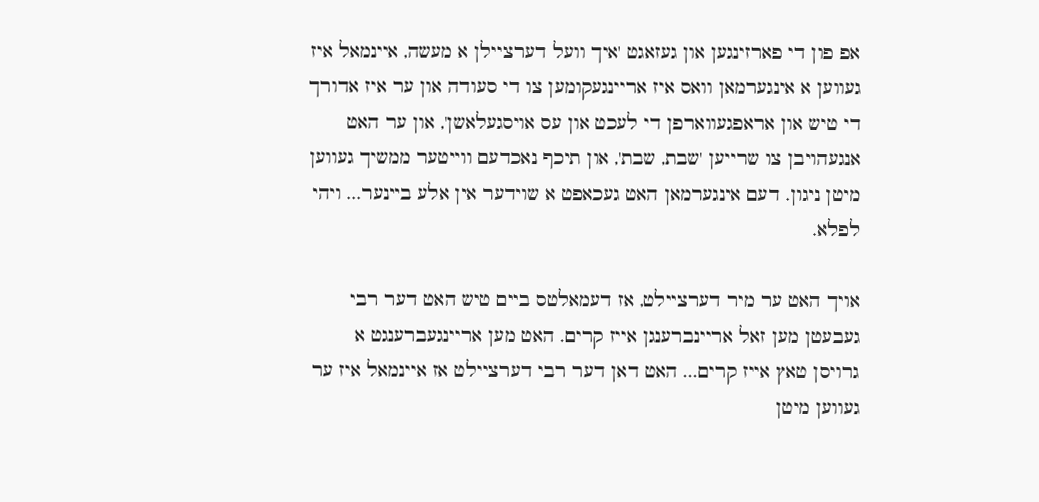אפ פון די פארזינגען און געזאגט 'איך וועל דערציילן א מעשה, איינמאל איז געווען א אינגערמאן וואס איז אריינגעקומען צו די סעודה און ער איז אדורך די טיש און אראפגעווארפן די לעכט און עס אויסגעלאשן', און ער האט אנגעהויבן צו שרייען 'שבת, שבת', און תיכף נאכדעם ווייטער ממשיך געווען מיטן ניגון. דעם אינגערמאן האט געכאפט א שוידער אין אלע ביינער... ויהי לפלא.

אויך האט ער מיר דערציילט, אז דעמאלטס ביים טיש האט דער רבי געבעטן מען זאל אריינברענגן אייז קרים. האט מען אריינגעברענגט א גרויסן טאץ אייז קרים... האט דאן דער רבי דערציילט אז איינמאל איז ער געווען מיטן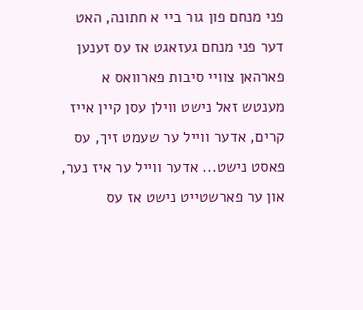פני מנחם פון גור ביי א חתונה, האט דער פני מנחם געזאגט אז עס זענען פארהאן צוויי סיבות פארוואס א מענטש זאל נישט ווילן עסן קיין אייז קרים, אדער ווייל ער שעמט זיך, עס פאסט נישט... אדער ווייל ער איז נער, און ער פארשטייט נישט אז עס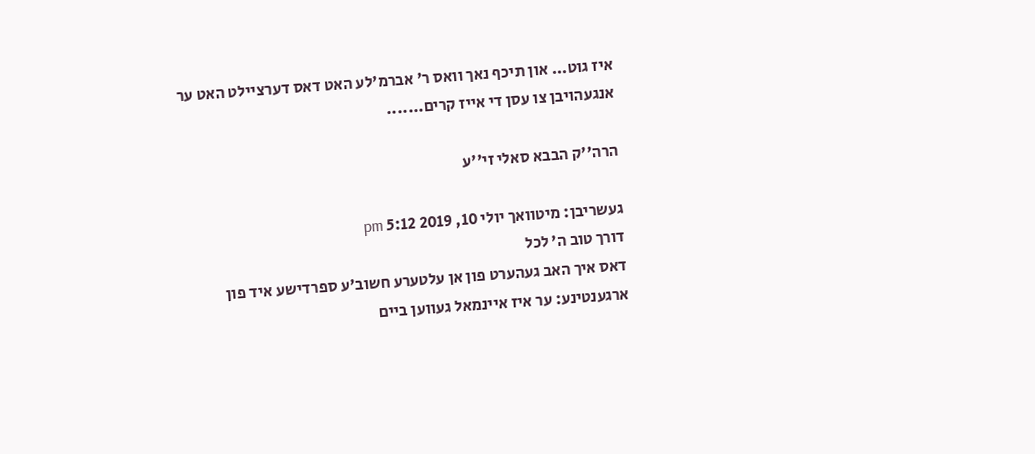איז גוט... און תיכף נאך וואס ר' אברמ'לע האט דאס דערציילט האט ער אנגעהויבן צו עסן די אייז קרים.......

הרה''ק הבבא סאלי זי''ע

געשריבן: מיטוואך יולי 10, 2019 5:12 pm
דורך טוב ה' לכל
דאס איך האב געהערט פון אן עלטערע חשוב'ע ספרדישע איד פון ארגענטינע: ער איז איינמאל געווען ביים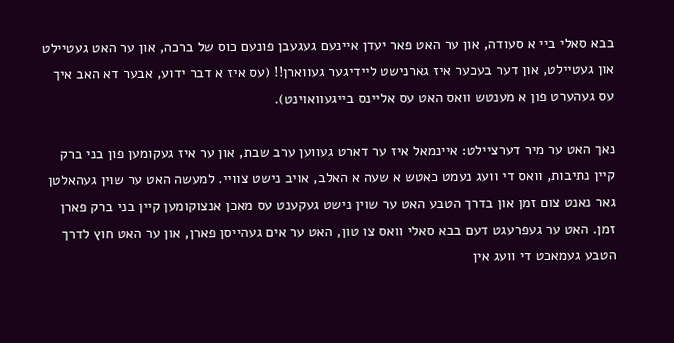בבא סאלי ביי א סעודה, און ער האט פאר יעדן איינעם געגעבן פונעם כוס של ברכה, און ער האט געטיילט און געטיילט, און דער בעכער איז גארנישט ליידיגער געווארן!! (עס איז א דבר ידוע, אבער דא האב איך עס געהערט פון א מענטש וואס האט עס אליינס בייגעוואוינט).

נאך האט ער מיר דערציילט: איינמאל איז ער דארט געווען ערב שבת, און ער איז געקומען פון בני ברק קיין נתיבות, וואס די וועג נעמט כאטש א שעה א האלב, אויב נישט צוויי. למעשה האט ער שוין געהאלטן גאר נאנט צום זמן און בדרך הטבע האט ער שוין נישט געקענט עס מאכן אנצוקומען קיין בני ברק פארן זמן. האט ער געפרעגט דעם בבא סאלי וואס צו טון, האט ער אים געהייסן פארן, און ער האט חוץ לדרך הטבע געמאכט די וועג אין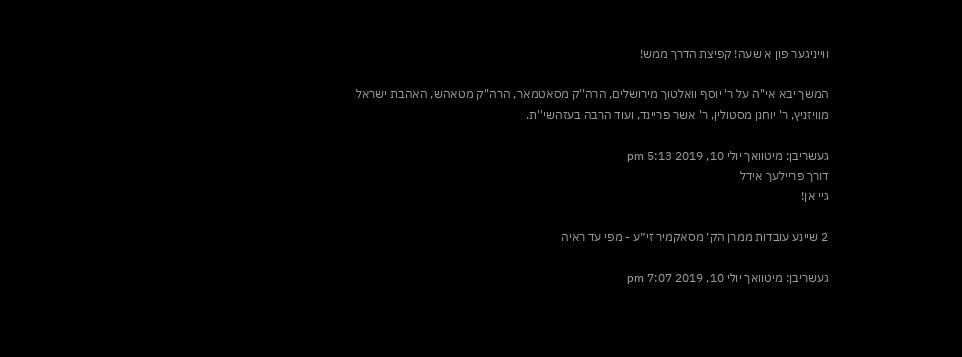ווייניגער פון א שעה! קפיצת הדרך ממש!

המשך יבא אי''ה על ר' יוסף וואלטוך מירושלים, הרה''ק מסאטמאר, הרה''ק מטאהש, האהבת ישראל מוויזניץ, ר' יוחנן מסטולין, ר' אשר פריינד, ועוד הרבה בעזהשי''ת.

געשריבן: מיטוואך יולי 10, 2019 5:13 pm
דורך פריילעך אידל
גיי אן!

2 שיינע עובדות ממרן הק׳ מסאקמיר זי״ע - מפי עד ראיה

געשריבן: מיטוואך יולי 10, 2019 7:07 pm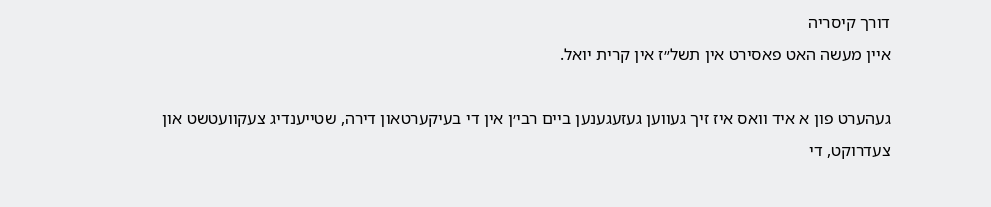דורך קיסריה
איין מעשה האט פאסירט אין תשל״ז אין קרית יואל.

געהערט פון א איד וואס איז זיך געווען געזעגענען ביים רבי׳ן אין די בעיקערטאון דירה, שטייענדיג צעקוועטשט און צעדרוקט, די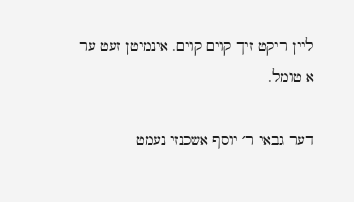ליין ריקט זיך קוים קוים. אינמיטן זעט ער א טומל.

דער גבאי ר׳ יוסף אשכנזי נעמט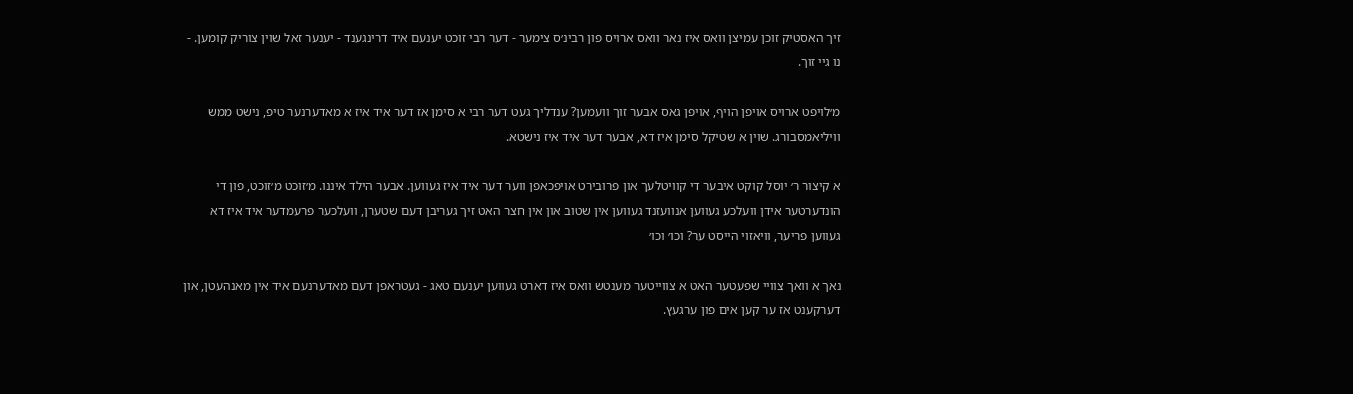זיך האסטיק זוכן עמיצן וואס איז נאר וואס ארויס פון רבינ׳ס צימער - דער רבי זוכט יענעם איד דרינגענד - יענער זאל שוין צוריק קומען. - נו גיי זוך.

מ׳לויפט ארויס אויפן הויף, אויפן גאס אבער זוך וועמען? ענדליך געט דער רבי א סימן אז דער איד איז א מאדערנער טיפ, נישט ממש וויליאמסבורג. שוין א שטיקל סימן איז דא, אבער דער איד איז נישטא.

א קיצור ר׳ יוסל קוקט איבער די קוויטלעך און פרובירט אויפכאפן ווער דער איד איז געווען. אבער הילד איננו. מ׳זוכט מ׳זוכט, פון די הונדערטער אידן וועלכע געווען אנוועזנד געווען אין שטוב און אין חצר האט זיך געריבן דעם שטערן, וועלכער פרעמדער איד איז דא געווען פריער, וויאזוי הייסט ער? וכו׳ וכו׳

נאך א וואך צוויי שפעטער האט א צווייטער מענטש וואס איז דארט געווען יענעם טאג - געטראפן דעם מאדערנעם איד אין מאנהעטן, און דערקענט אז ער קען אים פון ערגעץ.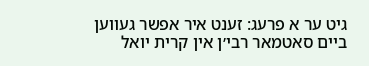גיט ער א פרעג: זענט איר אפשר געווען ביים סאטמאר רבי׳ן אין קרית יואל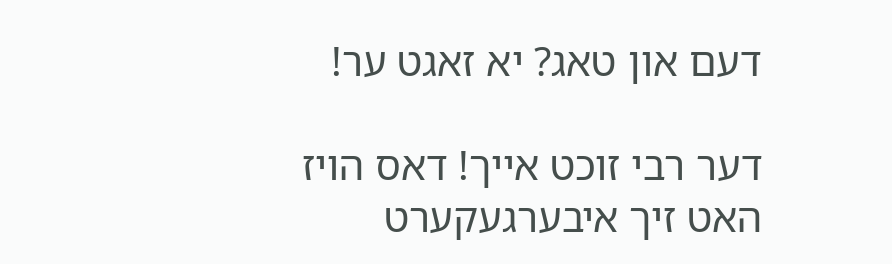דעם און טאג? יא זאגט ער!

דער רבי זוכט אייך! דאס הויז האט זיך איבערגעקערט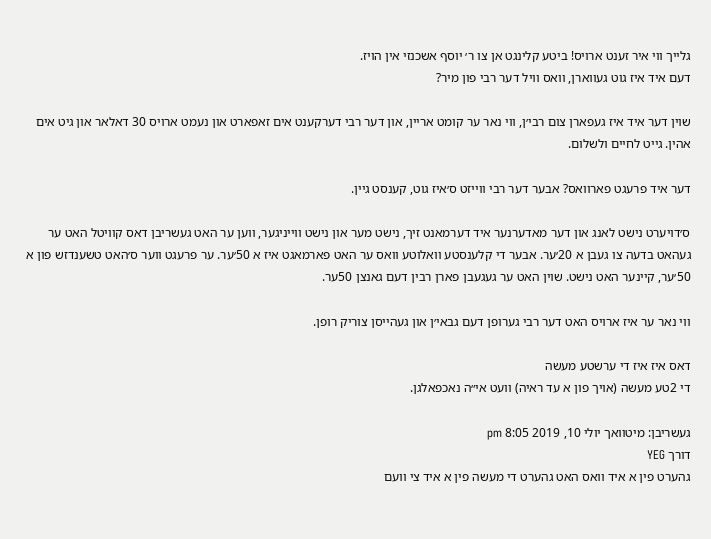גלייך ווי איר זענט ארויס! ביטע קלינגט אן צו ר׳ יוסף אשכנזי אין הויז.
דעם איד איז גוט געווארן, וואס וויל דער רבי פון מיר?

שוין דער איד איז געפארן צום רבי׳ן, ווי נאר ער קומט אריין, און דער רבי דערקענט אים זאפארט און נעמט ארויס 30 דאלאר און גיט אים אהין. גייט לחיים ולשלום.

דער איד פרעגט פארוואס? אבער דער רבי ווייזט ס׳איז גוט, קענסט גיין.

ס׳דויערט נישט לאנג און דער מאדערנער איד דערמאנט זיך, נישט מער און נישט ווייניגער, ווען ער האט געשריבן דאס קוויטל האט ער געהאט בדעה צו געבן א 20׳ער. אבער די קלענסטע וואלוטע וואס ער האט פארמאגט איז א 50׳ער. ער פרעגט ווער ס׳האט טשענדזש פון א 50׳ער, קיינער האט נישט. שוין האט ער געגעבן פארן רבין דעם גאנצן 50ער.

ווי נאר ער איז ארויס האט דער רבי גערופן דעם גבאי׳ן און געהייסן צוריק רופן.

דאס איז איז די ערשטע מעשה
די 2טע מעשה (אויך פון א עד ראיה) וועט אי״ה נאכפאלגן.

געשריבן: מיטוואך יולי 10, 2019 8:05 pm
דורך YEG
גהערט פין א איד וואס האט גהערט די מעשה פין א איד צי וועם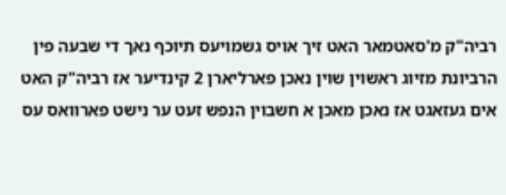רביה"ק מ'סאטמאר האט זיך אויס גשמויעס תיוכף נאך די שבעה פין הרביונת מזיוג ראשוין שוין נאכן פארליארן 2 קינדיער אז רביה"ק האט אים געזאגט אז נאכן מאכן א חשבוין הנפש זעט ער נישט פארוואס עס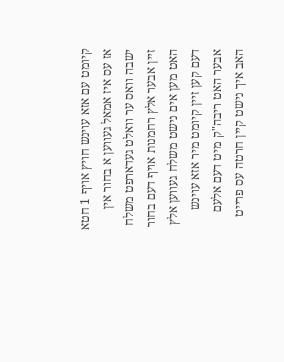קיומט עם אזא עוינש חויץ אויף 1 חטא אז עס איז אמאל געווען א בחור אין ישבה וואס ער וואלט געדארפט משלח זיין אבער אלץ רחמנות אויף דעם בחור האט מען אים נישט משלח געווען אלץ דעם קען זיין קיומט מיר אזא עוינש אבער האט ריבה"ק מיט דעם אלעם האב איך נישט קיין חרטה עס פרייט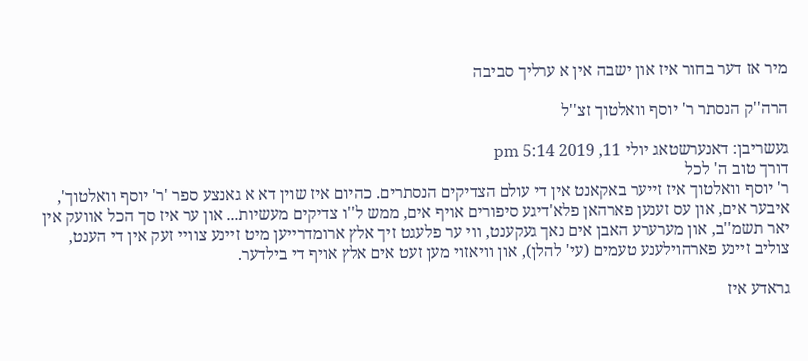מיר אז דער בחור איז און ישבה אין א ערליך סביבה

הרה''ק הנסתר ר' יוסף וואלטוך זצ''ל

געשריבן: דאנערשטאג יולי 11, 2019 5:14 pm
דורך טוב ה' לכל
ר' יוסף וואלטוך איז זייער באקאנט אין די עולם הצדיקים הנסתרים. כהיום איז שוין דא א גאנצע ספר 'ר' יוסף וואלטוך', איבער אים, און עס זענען פארהאן פלא'דיגע סיפורים אויף אים, ממש ל''ו צדיקים מעשיות... און ער איז סך הכל אוועק אין יאר תשמ''ב, און מערערע האבן אים נאך געקענט, ווי ער פלעגט זיך אלץ ארומדרייען מיט זיינע צוויי זעק אין די הענט, צוליב זיינע פארהוילענע טעמים (עי' להלן), און וויאזוי מען זעט אים אלץ אויף די בילדער.

גראדע איז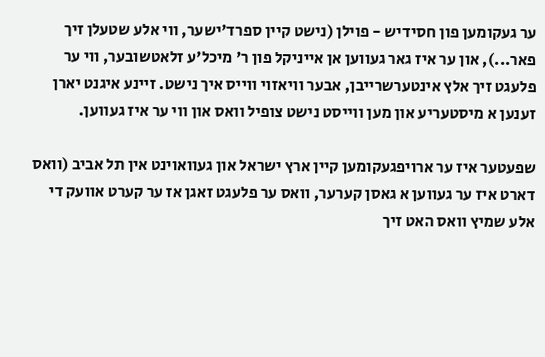ער געקומען פון חסידיש - פוילן (נישט קיין ספרד'ישער, ווי אלע שטעלן זיך פאר...), און ער איז גאר געווען אן אייניקל פון ר' מיכל'ע זלאטשובער, ווי ער פלעגט זיך אלץ אינטערשרייבן, אבער וויאזוי ווייס איך נישט. זיינע איגנט יארן זענען א מיסטעריע און מען ווייסט נישט צופיל וואס און ווי ער איז געווען.

שפעטער איז ער ארויפגעקומען קיין ארץ ישראל און געוואוינט אין תל אביב (וואס דארט איז ער געווען א גאסן קערער, וואס ער פלעגט זאגן אז ער קערט אוועק די אלע שמיץ וואס האט זיך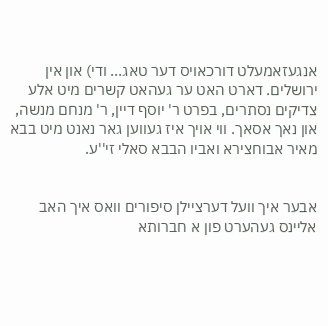אנגעזאמעלט דורכאויס דער טאג... ודי) און אין ירושלים. דארט האט ער געהאט קשרים מיט אלע צדיקים נסתרים, בפרט ר' יוסף דיין, ר' מנחם מנשה, און נאך אסאך. ווי אויך איז געווען גאר נאנט מיט בבא מאיר אבוחצירא ואביו הבבא סאלי זי''ע.


אבער איך וועל דערציילן סיפורים וואס איך האב אליינס געהערט פון א חברותא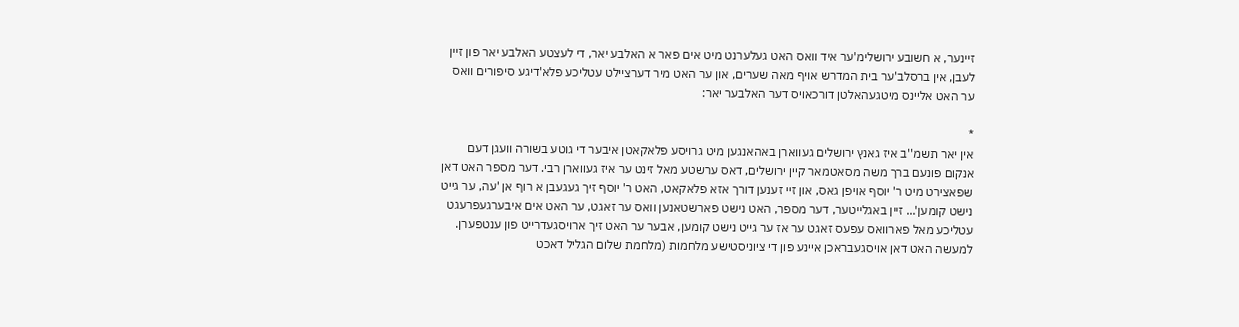זיינער, א חשובע ירושלימ'ער איד וואס האט געלערנט מיט אים פאר א האלבע יאר, די לעצטע האלבע יאר פון זיין לעבן, אין ברסלב'ער בית המדרש אויף מאה שערים, און ער האט מיר דערציילט עטליכע פלא'דיגע סיפורים וואס ער האט אליינס מיטגעהאלטן דורכאויס דער האלבער יאר:

*
אין יאר תשמ''ב איז גאנץ ירושלים געווארן באהאנגען מיט גרויסע פלאקאטן איבער די גוטע בשורה וועגן דעם אנקום פונעם ברך משה מסאטמאר קיין ירושלים, דאס ערשטע מאל זינט ער איז געווארן רבי. דער מספר האט דאן שפאצירט מיט ר' יוסף אויפן גאס, און זיי זענען דורך אזא פלאקאט, האט ר' יוסף זיך געגעבן א רוף אן 'עה, ער גייט נישט קומען'... זיין באגלייטער, דער מספר, האט נישט פארשטאנען וואס ער זאגט, ער האט אים איבערגעפרעגט עטליכע מאל פארוואס עפעס זאגט ער אז ער גייט נישט קומען, אבער ער האט זיך ארויסגעדרייט פון ענטפערן. למעשה האט דאן אויסגעבראכן איינע פון די ציוניסטישע מלחמות (מלחמת שלום הגליל דאכט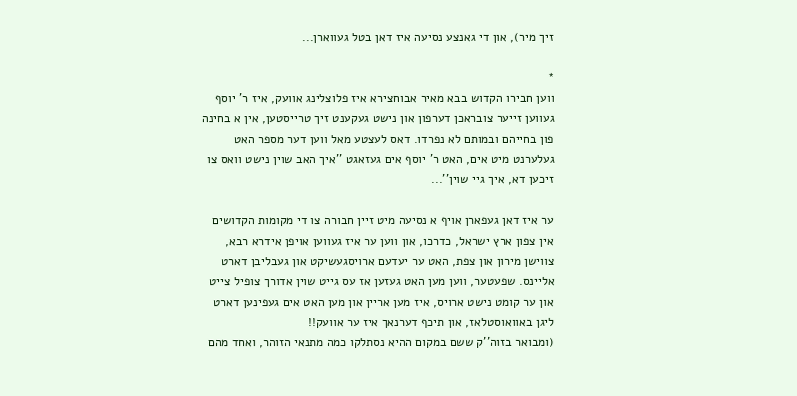זיך מיר), און די גאנצע נסיעה איז דאן בטל געווארן...

*
ווען חבירו הקדוש בבא מאיר אבוחצירא איז פלוצלינג אוועק, איז ר' יוסף געווען זייער צובראכן דערפון און נישט געקענט זיך טרייסטען, אין א בחינה פון בחייהם ובמותם לא נפרדו. דאס לעצטע מאל ווען דער מספר האט געלערנט מיט אים, האט ר' יוסף אים געזאגט ''איך האב שוין נישט וואס צו זיכען דא, איך גיי שוין''...

ער איז דאן געפארן אויף א נסיעה מיט זיין חבורה צו די מקומות הקדושים אין צפון ארץ ישראל, כדרכו, און ווען ער איז געווען אויפן אידרא רבא, צווישן מירון און צפת, האט ער יעדעם ארויסגעשיקט און געבליבן דארט אליינס. שפעטער, ווען מען האט געזען אז עס גייט שוין אדורך צופיל צייט און ער קומט נישט ארויס, איז מען אריין און מען האט אים געפינען דארט ליגן באוואוסטלאז, און תיכף דערנאך איז ער אוועק!!
(ומבואר בזוה''ק ששם במקום ההיא נסתלקו כמה מתנאי הזוהר, ואחד מהם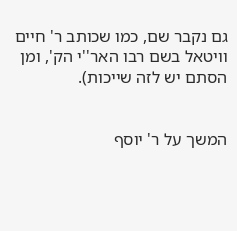גם נקבר שם, כמו שכותב ר' חיים וויטאל בשם רבו האר''י הק', ומן הסתם יש לזה שייכות).


המשך על ר' יוסף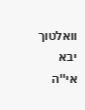וואלטוך יבא אי''ה